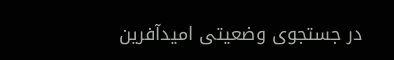در جستجوی وضعیتی امیدآفرین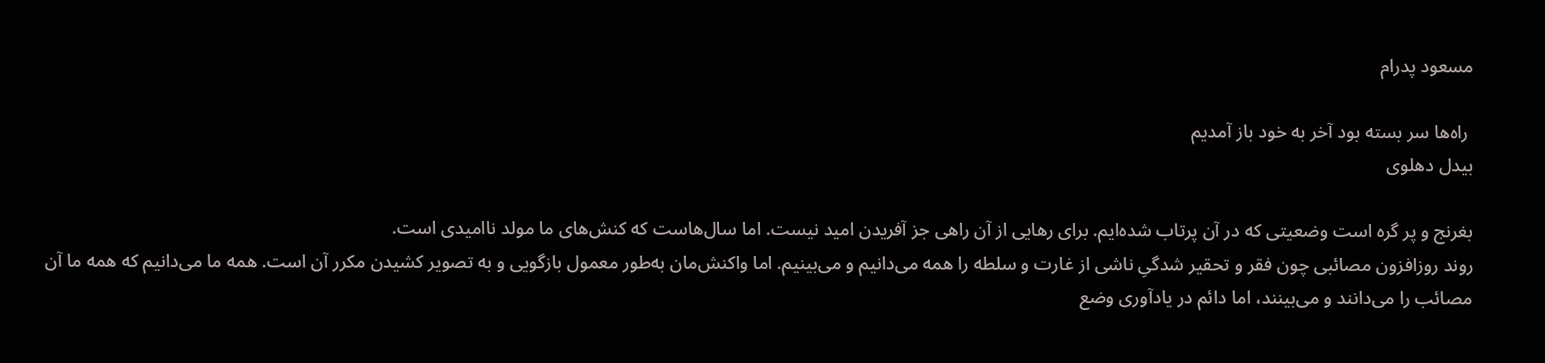مسعود پدرام

 راه‌ها سر بسته بود آخر به خود باز آمدیم
بیدل دهلوی

بغرنج و پر گره است وضعیتی که در آن پرتاب شده‌ایم. برای رهایی از آن راهی جز آفریدن امید نیست. اما سال‌هاست که کنش‌های ما مولد ناامیدی است.
روند روزافزون مصائبی چون فقر و تحقیر شدگیِ ناشی از غارت و سلطه را همه می‌دانیم و می‌بینیم. اما واکنش‌مان به‌طور معمول بازگویی و به تصویر کشیدن مکرر آن است. همه ما می‌دانیم که همه ما آن مصائب را می‌دانند و می‌بینند، اما دائم در یادآوری وضع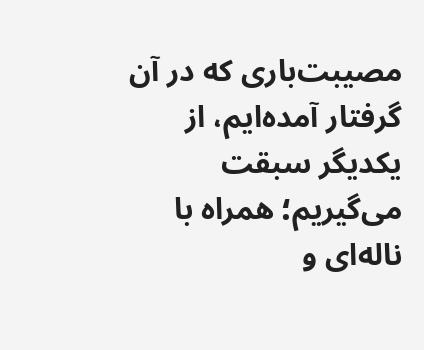مصیبت‌باری که در آن گرفتار آمده‌ایم، از یکدیگر سبقت می‌گیریم؛ همراه با ناله‌ای و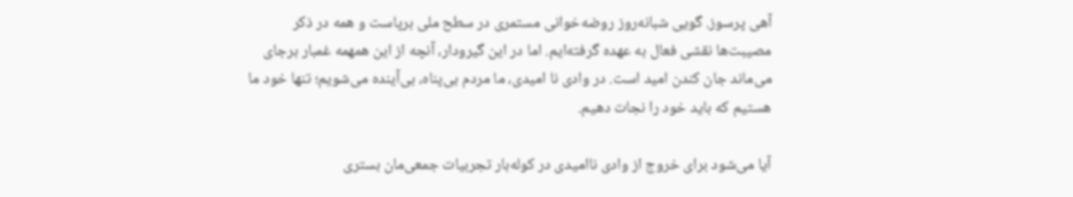آهی پرسوز. گویی شبانه‌روز روضه‌خوانی مستمری در سطح ملی برپاست و همه در ذکر مصیبت‌ها نقشی فعال به عهده گرفته‌ایم. اما در این گیرودار، آنچه از این همهمه غمبار برجای می‌ماند جان کندن امید است. در وادی نا امیدی، ما مردم بی‌پناه، بی‌آینده می‌شویم؛ تنها خود ما هستیم که باید خود را نجات دهیم.

آیا می‌شود برای خروج از وادی ناامیدی در کوله‌بار تجربیات جمعی‌مان بستری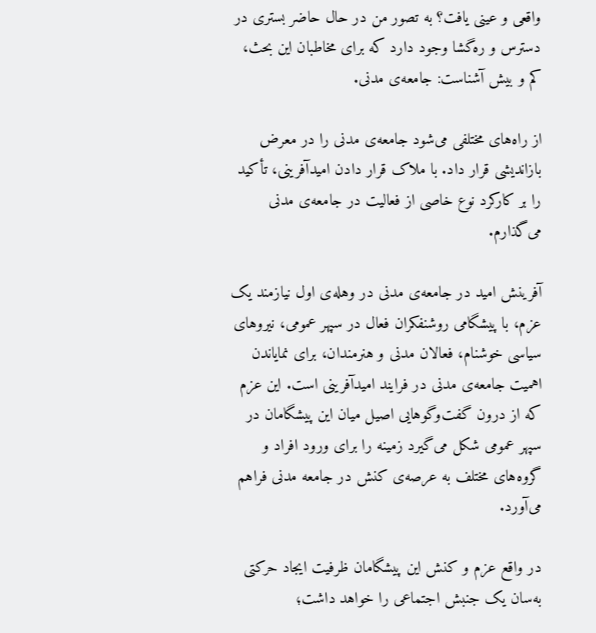واقعی و عینی یافت؟ به تصور من در حال حاضر بستری در دسترس و ره‌گشا وجود دارد که برای مخاطبان این بحث، کم و بیش آشناست: جامعه‌ی مدنی.

از راه‌های مختلفی می‌شود جامعه‌ی مدنی را در معرض بازاندیشی قرار داد. با ملاک قرار دادن امید‌آفرینی، تأکید را بر کارکرد نوع خاصی از فعالیت در جامعه‌ی مدنی می‌گذارم.

آفرینش امید در جامعه‌ی مدنی در وهله‌ی اول نیازمند یک عزم، با پیشگامی روشنفکران فعال در سپهر عمومی، نیروهای سیاسی خوشنام، فعالان مدنی و هنرمندان، برای نمایاندن اهمیت جامعه‌ی مدنی در فرایند امیدآفرینی است. این عزم که از درون گفت‌وگوهایی اصیل میان این پیشگامان در سپهر عمومی شکل می‌گیرد زمینه را برای ورود افراد و گروه‌های مختلف به عرصه‌ی کنش در جامعه‌ مدنی فراهم می‌آورد.

در واقع عزم و کنش این پیشگامان ظرفیت ایجاد حرکتی به‌سان یک جنبش اجتماعی را خواهد داشت؛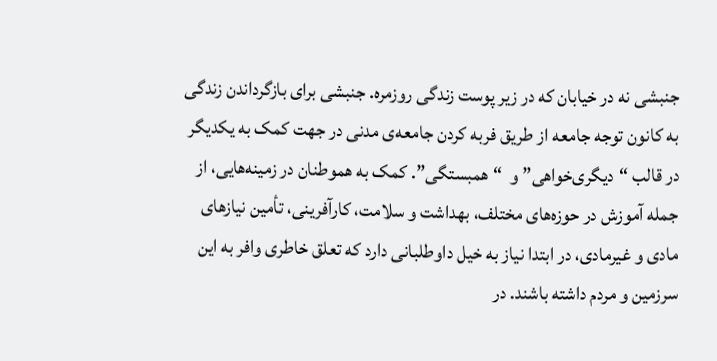جنبشی نه در خیابان که در زیر پوست زندگی روزمره. جنبشی برای بازگرداندن زندگی به کانون توجه جامعه از طریق فربه کردن جامعه‌ی مدنی در جهت کمک به یکدیگر در قالب “دیگری‌خواهی” و  “همبستگی”. کمک به هموطنان در زمینه‌هایی، از جمله آموزش در حوزه‌های مختلف، بهداشت و سلامت، کارآفرینی، تأمین نیازهای مادی و غیرمادی، در ابتدا نیاز به خیل داوطلبانی دارد که تعلق خاطری وافر به این سرزمین و مردم داشته باشند. در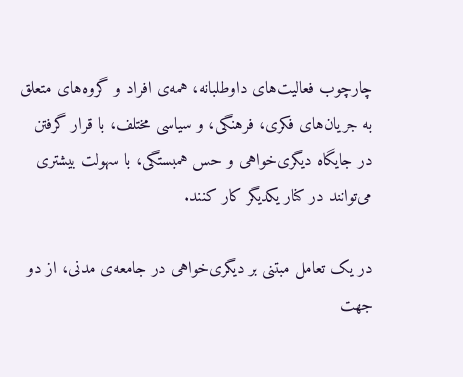چارچوب فعالیت‌های داوطلبانه، همه‌ی افراد و گروه‌های متعلق به جریان‌های فکری، فرهنگی، و سیاسی مختلف، با قرار گرفتن در جایگاه دیگری‌خواهی و حس همبستگی، با سهولت بیشتری می‌توانند در کنار یکدیگر کار کنند.

در یک تعامل مبتنی بر دیگری‌خواهی در جامعه‌ی مدنی، از دو جهت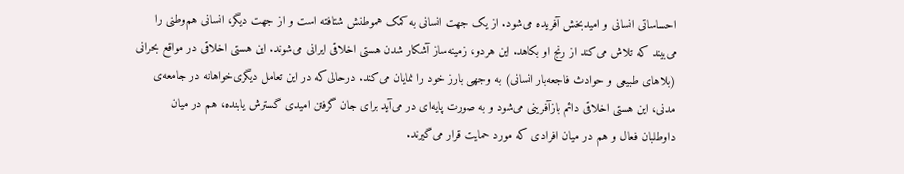احساساتی انسانی و امیدبخش آفریده می‌شود. از یک جهت انسانی به کمک هموطنش شتافته است و از جهت دیگر، انسانی هم‌وطنی را می‌بیند که تلاش می‌کند از رنج او بکاهد. این هردو، زمینه‌ساز آشکار شدن هستی اخلاقی ایرانی می‌شوند. این هستی اخلاقی در مواقع بحرانی (بلاهای طبیعی و حوادث فاجعه‌بار انسانی) به وجهی بارز خود را نمایان می‌کند. درحالی‌که در این تعامل دیگری‌خواهانه در جامعه‌ی مدنی، این هستی اخلاقی دائم بازآفرینی می‌شود و به صورت پایه‌ای در می‌آید برای جان گرفتن امیدی گسترش یابنده، هم در میان داوطلبان فعال و هم در میان افرادی که مورد حمایت قرار می‌گیرند.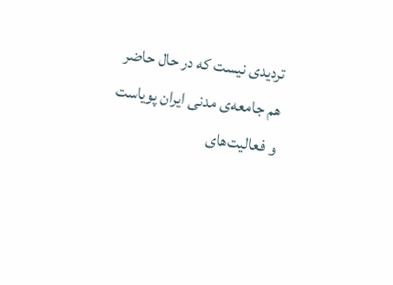تردیدی نیست که در حال حاضر هم جامعه‌ی مدنی ایران پویاست و فعالیت‌های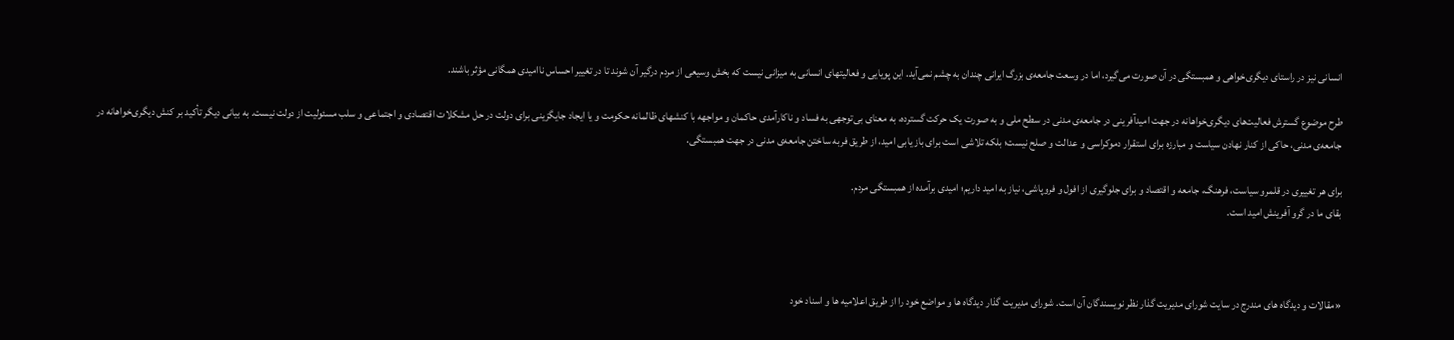انسانی نیز در راستای دیگری‌خواهی و همبستگی در آن صورت می‌گیرد، اما در وسعت جامعه‌ی بزرگ ایرانی چندان به چشم نمی‌آید. این پویایی و فعالیتهای انسانی به میزانی نیست که بخش وسیعی از مردم درگیر آن شوند تا در تغییر احساس ناامیدی همگانی مؤثر باشند.

طرح موضوع گسترش فعالیت‌های دیگری‌خواهانه در جهت امیدآفرینی در جامعه‌ی مدنی در سطح ملی و به صورت یک حرکت گسترده، به معنای بی‌توجهی به فساد و ناکارآمدی حاکمان و مواجهه با کنشهای ظالمانه حکومت و یا ایجاد جایگزینی برای دولت در حل مشکلات اقتصادی و اجتماعی و سلب مسئولیت از دولت نیست. به بیانی دیگر تأکید بر کنش دیگری‌خواهانه در جامعه‌ی مدنی، حاکی از کنار نهادن سیاست و مبارزه برای استقرار دموکراسی و عدالت و صلح نیست؛ بلکه تلاشی است برای باز یابی امید، از طریق فربه ساختن جامعه‌ی مدنی در جهت همبستگی.

برای هر تغییری در قلمرو سیاست، فرهنگ، جامعه و اقتصاد و برای جلوگیری از افول و فروپاشی، نیاز به امید داریم؛ امیدی برآمده از همبستگی مردم.
بقای ما در گرو آفرینش امید است.



«مقالات و دیدگاه های مندرج در سایت شورای مدیریت گذار نظر نویسندگان آن است. شورای مدیریت گذار دیدگاه ها و مواضع خود را از طریق اعلامیه ها و اسناد خود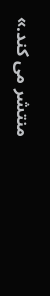منتشر می کند.»